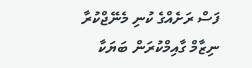ފަސް ރަށެއްގެ ކުނި މެނޭޖްކުރާ ނިޒާމް ގާއިމްކުރަން ބަޔަކާ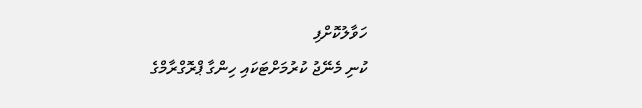ހަވާލުކޮށްފި
ކުނި މެނޭޖު ކުރުމަށްޓަކައި ހިންގާ ޕްރޮގްރާމްގެ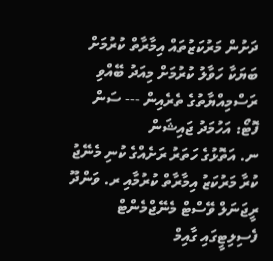ދަށުން މަރުކަޒުތައް އިމާރާތް ކުރުމަށް ބަޔަކާ ހަވާލު ކުރުމަށް މިއަދު ބޭއްވި ރަސްމިއްޔާތުގެ ތެރެއިން --- ސަން ފޮޓޯ: އަހުމަދު ޖައިޝަން
ނ. އަތޮޅުގެ ހަތަރު ރަށެއްގެ ކުނި މެނޭޖު ކުރާ މަރުކަޒު އިމާރާތް ކުރުމާއި ރ. ވަންދޫ ރީޖަނަލް ވޭސްޓް މެނޭޖްމެންޓް ފެސިލިޓީގައި ގާއިމް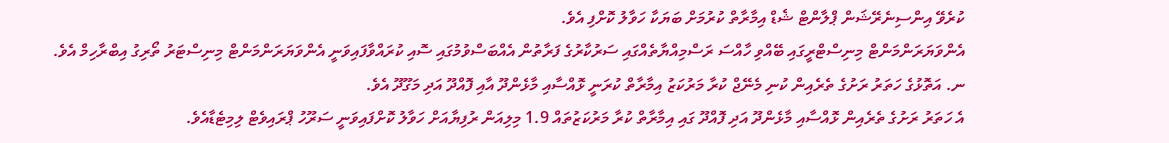ކުރެވޭ އިންސިނެރޭޝަން ޕްލާންޓް ޝެޑް އިމާރާތް ކުރުމަށް ބަޔަކާ ހަވާލު ކޮށްފި އެވެ.
އެންވަޔަރަންމަންޓް މިނިސްޓްރީގައި ބޭއްވި ހާއްސަ ރަސްމިއްޔާތެއްގައި ސަރުކާރުގެ ފަރާތުން އެއްބަސްވުމުގައި ސޮއި ކުރައްވާފައިވަނީ އެންވަޔަރަންމަންޓް މިނިސްޓަރު ތޯރިގު އިބްރާހިމް އެވެ.
ނ. އަތޮޅުގެ ހަތަރު ރަށުގެ ތެރެއިން ކުނި މެނޭޖް ކުރާ މަރުކަޒު އިމާރާތް ކުރަނީ ޅޮއްސާއި މާޅެންދޫ އާއި ފޮއްދޫ އަދި މަގޫދޫ އެވެ.
އެ ހަތަރު ރަށުގެ ތެރެއިން ޅޮއްސާއި މާޅެންދޫ އަދި ފޮއްދޫ ގައި އިމާރާތް ކުރާ މަރުކަޒުތައް 1.9 މިލިއަން ރުފިޔާއަށް ހަވާލު ކޮށްފައިވަނީ ސަރޫހު ޕްރައިވެޓް ލިމިޓެޑާއެވެ.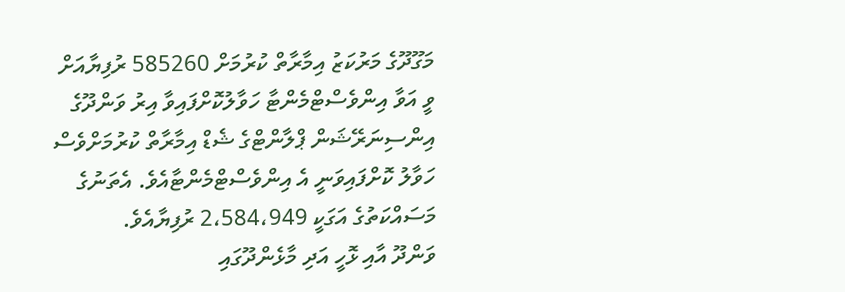މަގޫދޫގެ މަރުކަޒު އިމާރާތް ކުރުމަށް 585260 ރުފިޔާއަށް ވީ އަވާ އިންވެސްޓްމެންޓާ ހަވާލުކޮށްފައިވާ އިރު ވަންދޫގެ އިންސިނަރޭޝަން ޕްލާންޓްގެ ޝެޑް އިމާރާތް ކުރުމަށްވެސް ހަވާލު ކޮށްފައިވަނީ އެ އިންވެސްޓްމެންޓާއެވެ. އެތަނުގެ މަސައްކަތުގެ އަގަކީ 2،584،949 ރުފިޔާއެވެ.
ވަންދޫ އާއި ޅޮހީ އަދި މާޅެންދޫގައި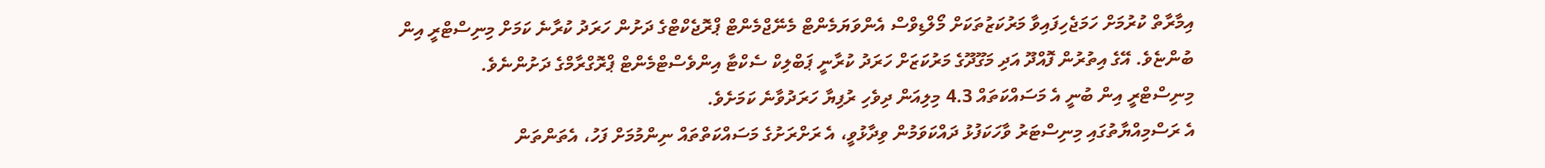އިމާރާތް ކުރުމަށް ހަމަޖެހިފައިވާ މަރުކަޒުތަކަށް މޯލްޑިވްސް އެންވަޔަމެންޓް މެނޭޖްމެންޓް ޕްރޮޖެކްޓްގެ ދަށުން ހަރަދު ކުރާނެ ކަމަށް މިނިސްޓްރީ އިން ބުންޏެވެ. އޭގެ އިތުރުން ފޮއްދޫ އަދި މަގޫދޫގެ މަރުކަޒަށް ހަރަދު ކުރާނީ ޕަބްލިކް ސެކްޓާ އިންވެސްޓްމެންޓް ޕްރޮގްރާމްގެ ދަށުންނެވެ.
މިނިސްޓްރީ އިން ބުނީ އެ މަސައްކަތައް 4.3 މިލިއަން ދިވެހި ރުފިޔާ ހަރަދުވާނެ ކަމަށެވެ.
އެ ރަސްމިއްޔާތުގައި މިނިސްޓަރު ވާހަކަފުޅު ދައްކަވަމުން ވިދާޅުވީ، އެ ރަށްރަށުގެ މަސައްކަތްތައް ނިންމުމަށް ފަހު، އެތަންތަން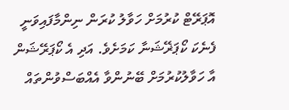އޮޕަރޭޓް ކުރުމަށް ހަވާލު ކުރަން ނިންމާފައިވަނީ ފެނެކަ ކޯޕަޜޭޝަނާ ކަމަށެވެ. އަދި އެ ކޯޕަރޭޝަން އާ ހަވާލުކުރުމަށް ބޭނުންވާ އެއްބަސްވުންތައް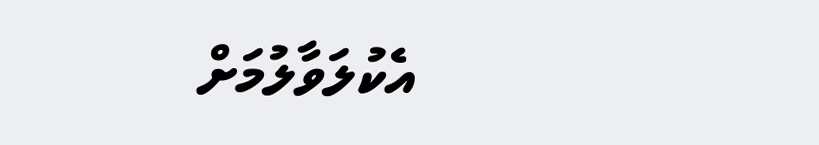އެކުލަވާލުމަށް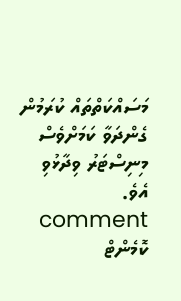މަސައްކަތްތައް ކުރަމުން ގެންދަވާ ކަމަށްވެސް މިނިސްޓަރު ވިދާޅުވި އެވެ.
comment ކޮމެންޓް